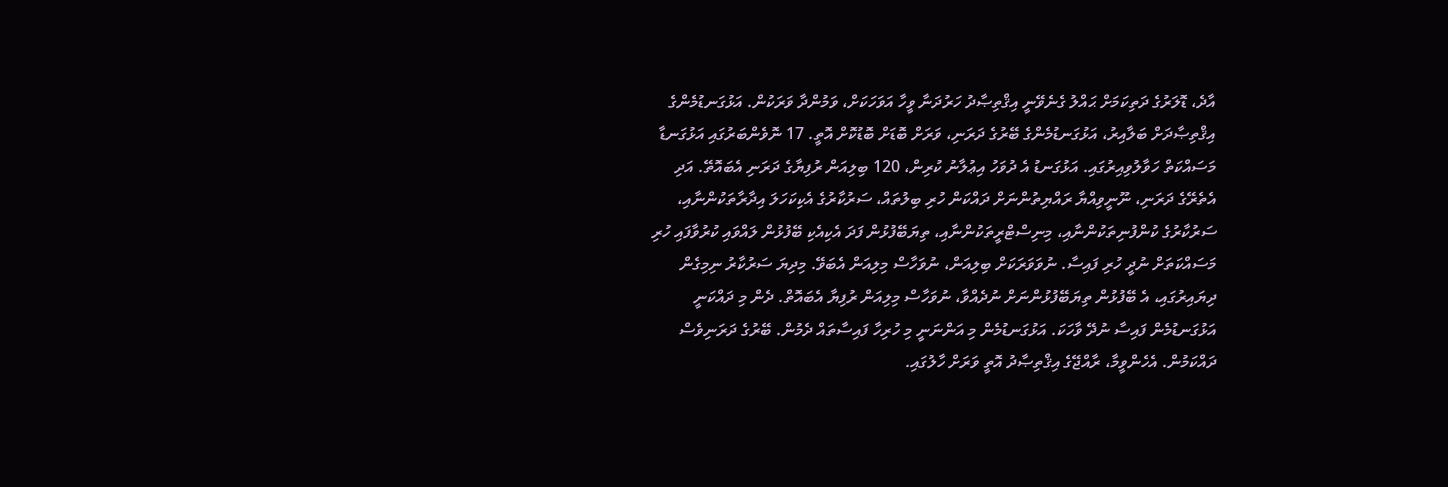އާދެ، ޑޮލަރުގެ ދަތިކަމަށް ޙައްލު ގެނެވޭނީ އިޤްތިޞާދު ހަރުދަނާ ވީހާ އަވަހަކަށް، ވަމުންދާ ވަރަކުން. އަޅުގަނޑުމެންގެ އިޤްތިޞާދަށް ބަލާއިރު، އަޅުގަނޑުމެންގެ ބޭރުގެ ދަރަނި، ވަރަށް ބޮޑަށް ބޮޑުކޮށް އޮތީ. 17 ނޮވެންބަރުގައި އަޅުގަނޑާ މަސައްކަތް ހަވާލުވިއިރުގައި. އަޅުގަނޑު އެ ދުވަހު އިޢުލާނު ކުރިން، 120 ބިލިއަން ރުފިޔާގެ ދަރަނި އެބައޮތޭ. އަދި އެތެރޭގެ ދަރަނި، ނޫނީވިއްޔާ ރައްޔިތުންނަށް ދައްކަން ހުރި ބިލުތައް، ސަރުކާރުގެ އެކިކަހަލަ އިދާރާތަކުންނާއި، ސަރުކާރުގެ ކުންފުނިތަކުންނާއި، މިނިސްޓްރީތަކުންނާއި، ތިޔަބޭފުޅުން ފަދަ އެކިއެކި ބޭފުޅުން ލައްވައި ކުރުވާފައި ހުރި މަސައްކަތަށް ނުދީ ހުރި ފައިސާ. ނުވަވަރަކަށް ބިލިއަން، ނުވަހާސް މިލިއަން އެބަވޭ. މިދިޔަ ސަރުކާރު ނިމިގެން ދިޔައިރުގައި، އެ ބޭފުޅުން ތިޔަބޭފުޅުންނަށް ނުދެއްވާ، ނުވަހާސް މިލިއަން ރުފިޔާ އެބައޮތް. ދެން މި ދައްކަނީ އަޅުގަނޑުމެން ފައިސާ ނުދޭ ވާހަކަ. އަޅުގަނޑުމެން މި އަންނަނީ މި ހުރިހާ ފައިސާތައް ދެމުން. ބޭރުގެ ދަރަނިވެސް ދައްކަމުން. އެހެންވީމާ، ރާއްޖޭގެ އިޤްތިޞާދު އޮތީ ވަރަށް ހާލުގައި.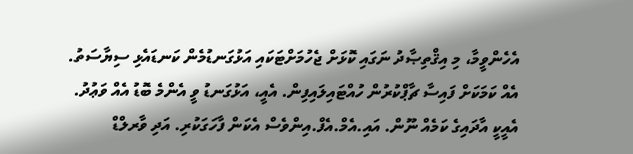އެހެންވީމާ، މި އިޤްތިޞާދު ނަގައި ކޮޅަށް ޖެހުމަށްޓަކައި އަޅުގަނޑުމެން ކަނޑައެޅި ސިޔާސަތު. އެއް ކަމަކަށް ފައިސާ ޗާޕްކުރުން ހުއްޓައިލައިފިން. އެއީ، އަޅުގަނޑު ވީ އެންމެ ބޮޑު އެއް ވަޢުދު. އެއީކީ އާދައިގެ ކަމެއް ނޫން. އައި.އެމް.އެފް.އިންވެސް އެކަން ފާހަގަކުރި. އަދި ވާރލްޑް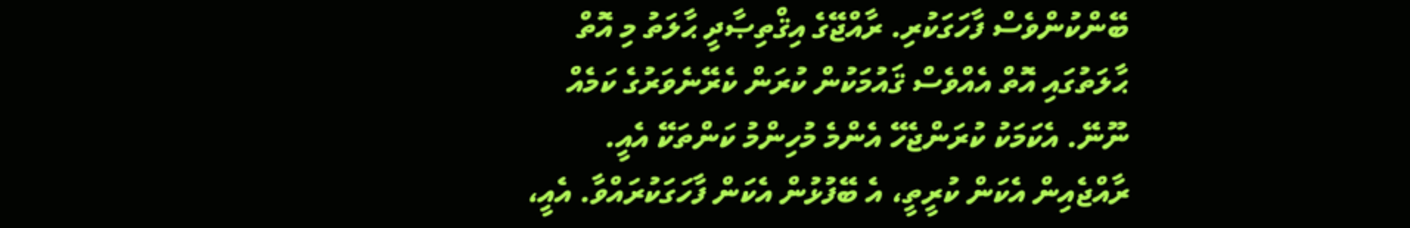ބޭންކުންވެސް ފާހަގަކުރި. ރާއްޖޭގެ އިޤްތިޞާދީ ޙާލަތު މި އޮތް ޙާލަތުގައި އޮތް އެއްވެސް ޤައުމަކުން ކުރަން ކެރޭނެވަރުގެ ކަމެއް ނޫނޭ. އެކަމަކު ކުރަންޖެހޭ އެންމެ މުހިންމު ކަންތަކޭ އެއީ. ރާއްޖެއިން އެކަން ކުރީތީ، އެ ބޭފުޅުން އެކަން ފާހަގަކުރައްވާ. އެއީ،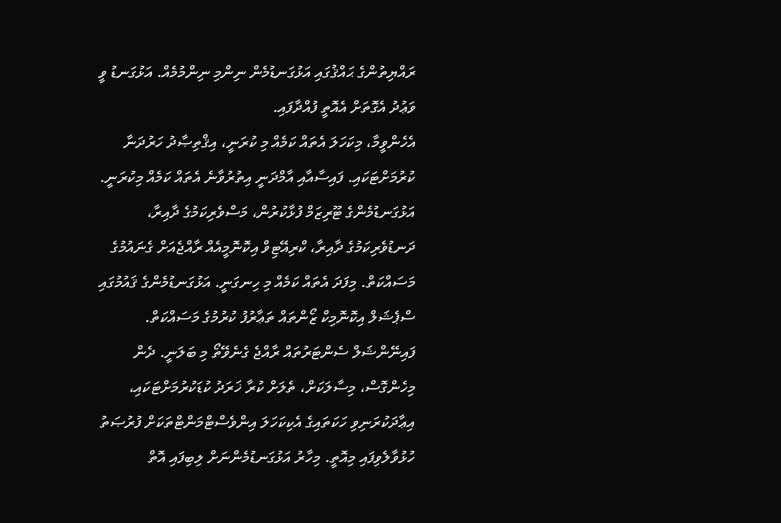ރައްޔިތުންގެ ޙައްޤުގައި އަޅުގަނޑުމެން ނިންމި ނިންމުމެއް. އަޅުގަނޑު ވީ ވަޢުދު އެގޮތަށް އެއޮތީ ފުއްދާފައި.
އެހެންވީމާ، މިކަހަލަ އެތައް ކަމެއް މި ކުރަނީ، އިޤްތިޞާދު ހަރުދަނާ ކުރުމަށްޓަކައި. ފައިސާއާއި އާމްދަނީ އިތުރުވާނެ އެތައް ކަމެއް މިކުރަނީ. އަޅުގަނޑުމެންގެ ޓޫރިޒަމް ފުޅާކުރުން، މަސްވެރިކަމުގެ ދާއިރާ، ދަނޑުވެރިކަމުގެ ދާއިރާ، ކްރިއޭޓިވް އިކޮނޮމީއެއް ރާއްޖެއަށް ގެނައުމުގެ މަސައްކަތް. މިފަދަ އެތައް ކަމެއް މި ހިނގަނީ. އަޅުގަނޑުމެންގެ ޤައުމުގައި ސްޕެޝަލް އިކޮނޮމިކް ޒޯންތައް ތަޢާރުފު ކުރުމުގެ މަސައްކަތް. ފައިނޭންޝަލް ސެންޓަރުތައް ރާއްޖެ ގެނެވޭތޯ މި ބަލަނީ. ދެން މިހެންގޮސް، މިސާލަކަށް، ތެލަށް ކުރާ ޚަރަދު ކުޑަކުރުމަށްޓަކައި، އިޢާދަކުރަނިވި ހަކަތައިގެ އެކިކަހަލަ އިންވެސްޓްމަންޓްތަކަށް ފުރުޞަތު ހުޅުވާލެވިފައި މިއޮތީ. މިހާރު އަޅުގަނޑުމެންނަށް ލިބިފައި އޮތް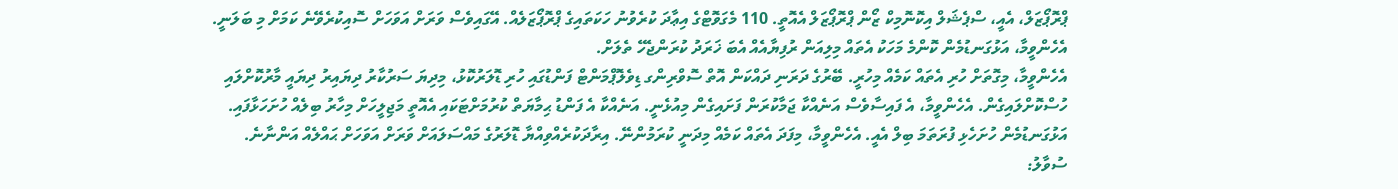ޕްރޮޕޯޒަލް، އެއީ، ސްޕެޝަލް އިކޮނޮމިކް ޒޯން ޕްރޮޕޯޒަލް އެއޮތީ. 110 މެގަވޮޓްގެ އިޢާދަ ކުރެވުނު ހަކަތައިގެ ޕްރޮޕޯޒަލެއް. އޭގައިވެސް ވަރަށް އަވަހަށް ސޮއިކުރެވޭނެ ކަމަށް މި ބަލަނީ. އެހެންވީމާ، އަޅުގަނޑުމެން ކޮންމެ މަހަކު އެތައް މިލިއަން ރުފިޔާއެއް އެބަ ޚަރަދު ކުރަންޖެހޭ ތެލަށް.
އެހެންވީމާ، މިގޮތަށް ހުރި އެތައް ކަމެއް މިހުރީ. ބޭރުގެ ދަރަނި ދައްކަން އޮތް ސޮވްރިންގ ޑިވެލޮޕްމަންޓް ފަންޑުގައި ހުރި ޑޮލަރުކޮޅު، މިދިޔަ ސަރުކާރު ދިޔައިރު ދިޔައީ މާރުކޮށްލައި ހުސްކޮށްލައިގެން. އެހެންވީމާ، އެ ފައިސާވެސް އަނެއްކާ ޖަމާކުރަން ފަށައިގެން މިއުޅެނީ. އަނެއްކާ އެ ފަންޑު ޙިމާޔަތް ކުރުމަށްޓަކައި އެއޮތީ މަޖިލީހަށް މިހާރު ބިލެއް ހުށަހަޅާފައި. އަޅުގަނޑުމެން ހުށަހެޅި ފުރަތަމަ ބިލް އެއީ. އެހެންވީމާ، މިފަދަ އެތައް ކަމެއް މިދަނީ ކުރަމުންނޭ. އިރާދަކުރެއްވިއްޔާ ޑޮލަރުގެ މައްސަލައަށް ވަރަށް އަވަހަށް ޙައްލެއް އަންނާނެ.
ސުވާލު: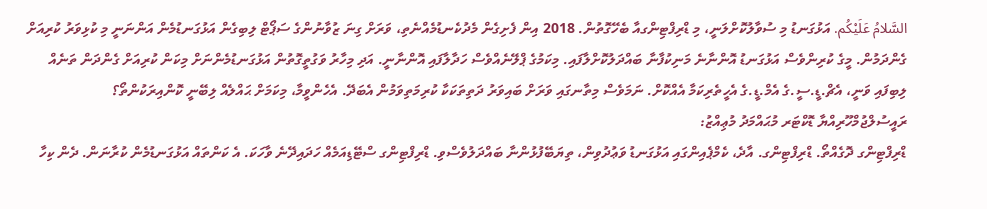السَّلامُ عَلَيْكُم. އަޅުގަނޑު މި ސުވާލުކޮށްލަނީ، މި ޑްރިފްޓިންގއާ ބެހޭގޮތުން. 2018 އިން ފެށިގެން މެދުކެނޑުމެއްނެތި، ވަރަށް ގިނަ ޒުވާނުންގެ ސަޕޯޓް ލިބިގެން އަޅުގަނޑުމެން އަންނަނީ މި ކުޅިވަރު ކުރިއަށް ގެންދަމުން. މީގެ ކުރިންވެސް އަޅުގަނޑު އޮންނާނެ މަނިކުފާނާ ބައްދަލުކޮށްލާފައި. މިކަމުގެ ޕްލޭނެއްވެސް ހަދާލާފައި އޮންނާނީ. އަދި މިހާރު ވަގުތީގޮތުން އަޅުގަނޑުމެންނަށް މިކަން ކުރިއަށް ގެންދަން ތަނެއް ލިބިފައި ވަނީ، އެޗް.ޑީ.ސީ.ގެ އެމް.ޑީ.ގެ އެހީތެރިކަމާ އެއްކޮށް. ނަމަވެސް މިތާނގައި ވަރަށް ބައިވަރު ދަތިތަކަކާ ކުރިމަތިވަމުން އެބަދޭ. އެހެންވީމާ، މިކަމަށް ޙައްލެއް ލިބޭނީ ކޮންއިރަކުންތޯ؟
ރައީސުލްޖުމްހޫރިއްޔާ ޑޮކްޓަރ މުޙައްމަދު މުޢިއްޒު:
ޑްރިފްޓިންގ ދޮގެއްތޯ. ޑްރިފްޓިންގ. އާދެ، ކެމްޕެއިންގައި އަޅުގަނޑު ވަޢުދުވިން، ތިޔަބޭފުޅުންނާ ބައްދަލުވެސްވި. ޑްރިފްޓިންގ ސްޓޭޑިއަމެއް ހަދައިދޭނެ ވާހަކަ. އެ ކަންތައް އަޅުގަނޑުމެން ކުރާނަން. ދެން ކިހާ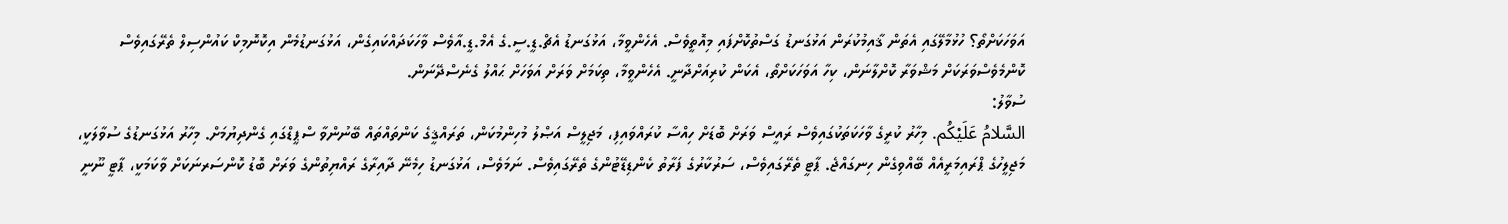އަވަހަކަށްތޯ؟ ހުޅުމާލޭގައި އެތަން ޤާއިމުކުރަން އަޅުގަނޑު ގަސްތުކޮށްފައި މިއޮތީވެސް. އެހެންވީމާ، އަޅުގަނޑު އެޗް.ޑީ.ސީ.ގެ އެމް.ޑީ.އާވެސް ވާހަކަދައްކައިގެން، އަޅުގަނޑުމެން އިކޮނޮމިކް ކައުންސިލް ތެރޭގައިވެސް ކޮންމެވެސްވަރަކަށް މަޝްވަރާ ކޮށްލާނަން، ކިހާ އަވަހަކަށްތޯ، އެކަން ކުރިއަށްދާނީ. އެހެންވީމާ، ތިކަމަށް ވަރަށް އަވަހަށް ޙައްލު ގެނެސްދޭނަން.
ސުވާލު:
السَّلامُ عَلَيْكُم. މިހާރު ކުރީގެ ވާހަކަތަކުގައިވެސް ރައީސް ވަރަށް ބޮޑަށް ހިއްސާ ކުރައްވައިފި، މަޖިލީސް އަޞްލު މުހިންމުކަން، ތަރައްޤީގެ ކަންތައްތައް ބޭނުންވާ ސްޕީޑްގައި ގެންދިޔުމަށް. މިހާރު އަޅުގަނޑުގެ ސުވާލަކީ، މަޖިލީހުގެ ޕްރައިމަރީއެއް ބޭއްވިގެން ހިނގައްޖެ. ޕާޓީ ތެރޭގައިވެސް، ސަރުކާރުގެ ފަރާތު ކެންޑިޑޭޓުންގެ ތެރޭގައިވެސް. ނަމަވެސް، އަޅުގަނޑު ހިމެނޭ ދާއިރާގެ ރައްޔިތުންގެ ވަރަށް ބޮޑު ކޮންސަރނަކަށް ވާކަމަކީ، ޕާޓީ ނޫނީ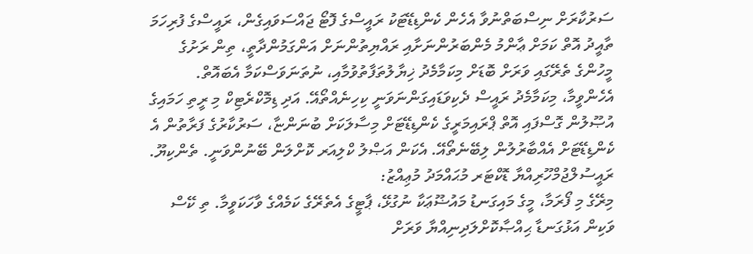ސަރުކާރަށް ނިސްބަތްނުވާ އެހެން ކެންޑިޑޭޓަކު ރައީސްގެ ފޮޓޯ ޖައްސަވައިގެން، ރައީސްގެ ފުރިހަމަ ތާއީދު އޮތް ކަމަށް ޢާންމު މެންބަރުންނަށާއި ރައްޔިތުންނަށް އަންގަމުންދާތީ، ތިން ރަށުގެ މީހުންގެ ތެރޭގައި ވަރަށް ބޮޑަށް މިކަމާމެދު ޚިޔާލުތަފާތުވުމާއި، ނުތަނަވަސްކަމާ އެބައޮތް. އެހެންވީމާ، މިކަމާމެދު ރައީސް ދެކިވަޑައިގަންނަވަނީ ކިހިނެއްތޯއޭ. އަދި ޑިމޮކްރެޓިކް މި ރީތި ހަމައިގެ އުޞޫލުން ގޮސްފައި އޮތް ޕްރައިމަރީގެ ކެންޑިޑޭޓަށް މިސާލަކަށް ބުނަންޏާ، ސަރުކާރުގެ ފަރާތުން އެ ކެންޑިޑޭޓަށް އެއްބާރުލުން ލިބޭނެތޯއޭ. އެކަން އަޞްލު ކްލިއަރ ކޮށްލަން ބޭނުންވަނީ. ތެންކިޔޫ.
ރައީސުލްޖުމްހޫރިއްޔާ ޑޮކްޓަރ މުޙައްމަދު މުޢިއްޒު:
މިރޭގެ މި ފޯރަމާ، މީގެ މައިގަނޑު މައުޟޫޢަކާ ނުގުޅޭ، ޕާޓީގެ އެތެރޭގެ ކަމެއްގެ ވާހަކަވީމާ. ތި ކޭސް ވަކިން އަޅުގަނޑާ ޙިއްޞާކޮށްލަދިނިއްޔާ ވަރަށް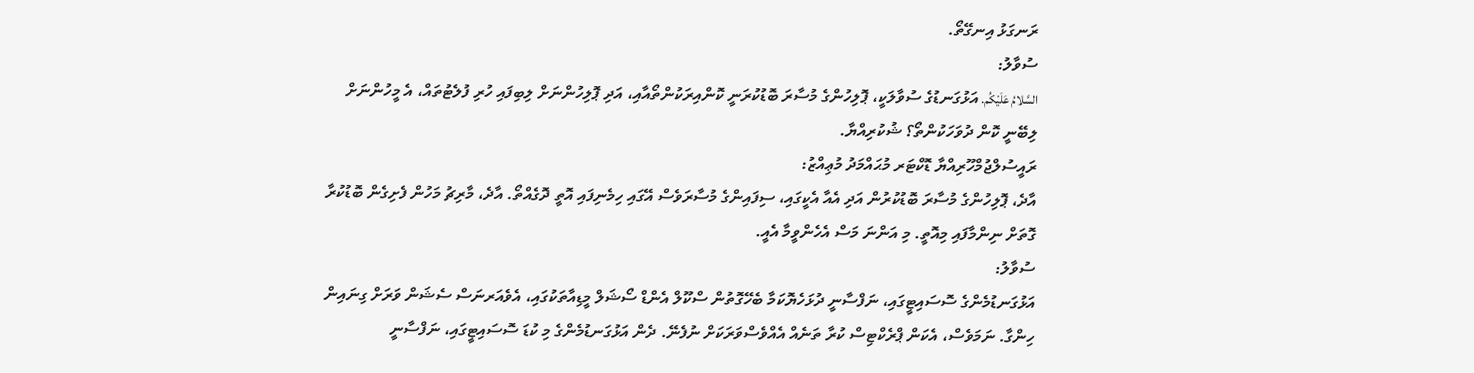ރަނގަޅު އިނގޭތޯ.
ސުވާލު:
السَّلامُ عَلَيْكُم. އަޅުގަނޑުގެ ސުވާލަކީ، ޕޮލިހުންގެ މުސާރަ ބޮޑުކުރަނީ ކޮންއިރަކުންތޯއާއި، އަދި ޕޮލިހުންނަށް ލިބިފައި ހުރި ފުލެޓުތައް، އެ މީހުންނަށް ލިބޭނީ ކޮން ދުވަހަކުންތޯ؟ ޝުކުރިއްޔާ.
ރައީސުލްޖުމްހޫރިއްޔާ ޑޮކްޓަރ މުޙައްމަދު މުޢިއްޒު:
އާދެ، ޕޮލިހުންގެ މުސާރަ ބޮޑުކުރުން އަދި އެއާ އެކީގައި، ސިފައިންގެ މުސާރަވެސް އޭގައި ހިމެނިފައި އޮތީ ދޮގެއްތޯ. އާދެ، މާރިޗު މަހުން ފެށިގެން ބޮޑުކުރާ ގޮތަށް ނިންމާފައި މިއޮތީ. މި އަންނަ މަސް އެހެންވީމާ އެއީ.
ސުވާލު:
އަޅުގަނޑުމެންގެ ސޮސައިޓީގައި، ނަފްސާނީ ދުޅަހެޔޮކަމާ ބެހޭގޮތުން ސްކޫލް އެންޑް ސޯޝަލް މީޑިއާތަކުގައި، އެވެއަރނަސް ސެޝަން ވަރަށް ގިނައިން ހިންގާ. ނަމަވެސް، އެކަން ޕްރެކްޓިސް ކުރާ ތަނެއް އެއްވެސްވަރަކަށް ނުފެނޭ. ދެން އަޅުގަނޑުމެންގެ މި ކުޑަ ސޮސައިޓީގައި، ނަފްސާނީ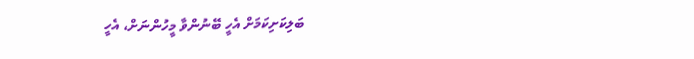ބަލިކަށިކަމަށް އެހީ ބޭނުންވާ މީހުންނަށް، އެހީ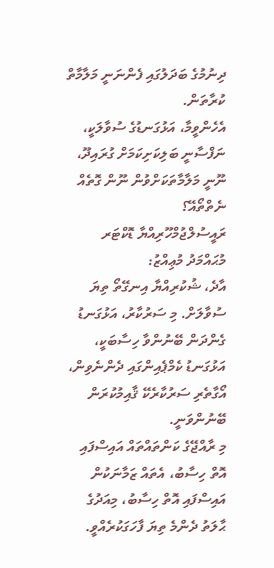ދިނުމުގެ ބަދަލުގައި ފެންނަނީ މަލާމާތް ކުރާތަން.
އެހެންވީމާ، އަޅުގަނޑުގެ ސުވާލަކީ، ނަފްސާނީ ބަލިކަށިކަމަށް ގުރައިދޫ، ނޫނީ މަލާމާތަކަށްވުން ނޫން ގޮތެއް ނެތްތޯއޭ؟
ރައީސުލްޖުމްހޫރިއްޔާ ޑޮކްޓަރ މުޙައްމަދު މުޢިއްޒު:
އާދެ، ޝުކުރިއްޔާ އިނގޭތޯ ތިޔަ ސުވާލަށް. މި ސަރުކާރު، އަޅުގަނޑު ގެންދަން ބޭނުންވާ ހިސާބަކީ، އަޅުގަނޑު ކެމްޕެއިންގައި ދެންނެވިން، އޯގާތެރި ސަރުކާރެކޭ ޤާއިމުކުރަން ބޭނުންވަނީ.
މި ރާއްޖޭގެ ކަންތައްތައް އައިސްފައި އޮތް ހިސާބު، އެތައް ޒަމާނަކުން އައިސްފައި އޮތް ހިސާބު، މިއަދުގެ ޙާލަތު ދެންމެ ތިޔަ ފާހަގަކުރެއްވީ.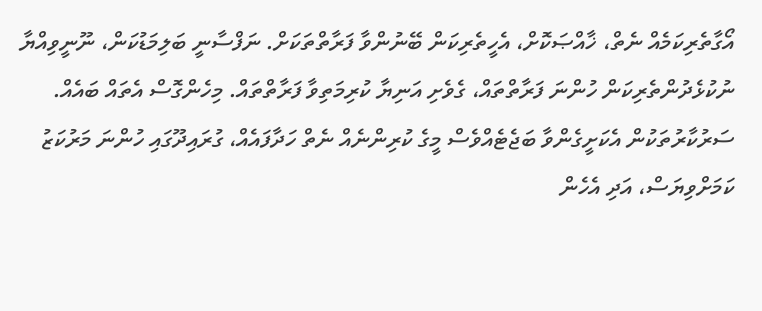އޯގާތެރިކަމެއް ނެތް، ޚާއްޞަކޮށް، އެހީތެރިކަން ބޭނުންވާ ފަރާތްތަކަށް. ނަފްސާނީ ބަލިމަޑުކަން، ނޫނީވިއްޔާ ނުކުޅެދުންތެރިކަން ހުންނަ ފަރާތްތައް، ގެވެށި އަނިޔާ ކުރިމަތިވާ ފަރާތްތައް. މިހެންގޮސް އެތައް ބައެއް.
ސަރުކާރުތަކުން އެކަށީގެންވާ ބަޖެޓެއްވެސް މީގެ ކުރިންނެއް ނެތް ހަދާފައެއް، ގުރައިދޫގައި ހުންނަ މަރުކަޒު ކަމަށްވިޔަސް، އަދި އެހެން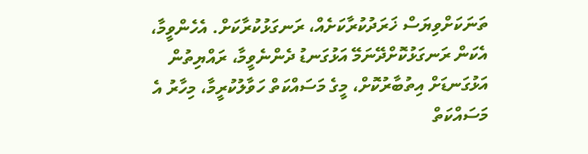ތަނަކަށްވިޔަސް ޚަރަދުކުރާކަށެއް، ރަނގަޅުކުރާކަށް. އެހެންވީމާ، އެކަން ރަނގަޅުކޮށްދޭނަމޭ އަޅުގަނޑު ދެންނެވީމާ، ރައްޔިތުން އަޅުގަނޑަށް އިތުބާރުކޮށް، މީގެ މަސައްކަތް ހަވާލުކުރީމާ، މިހާރު އެ މަސައްކަތް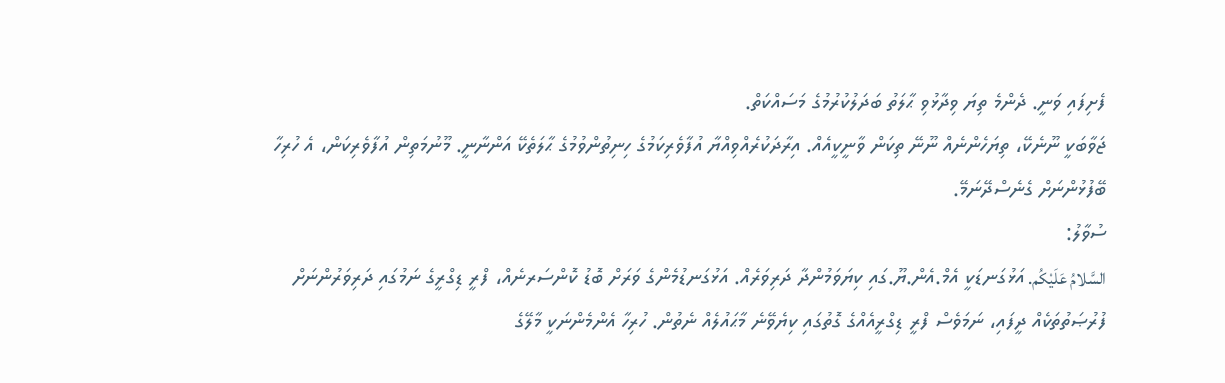ފެށިފައި ވަނީ. ދެންމެ ތިޔަ ވިދާޅުވި ޙާލަތު ބަދަލުކުރުމުގެ މަސައްކަތް.
ޖަވާބަކީ ނޫނެކޭ، ތިޔަހެންނެއް ނޫނޭ ތިކަން ވާނީކީއެއް. އިރާދަކުރެއްވިއްޔާ އުފާވެރިކަމުގެ ހިނިތުންވުމުގެ ޙާލަތެކޭ އަންނާނީ. މޫނުމަތިން އުފާވެރިކަން، އެ ހުރިހާ ބޭފުޅުންނަށް ގެނެސްދޭނަމޭ.
ސުވާލު:
السَّلامُ عَلَيْكُم. އަޅުގަނޑަކީ އެމް.އެން.ޔޫ.ގައި ކިޔަވަމުންދާ ދަރިވަރެއް. އަޅުގަނޑުމެންގެ ވަރަށް ބޮޑު ކޮންސަރނެއް، ފްރީ ޑިގްރީގެ ނަމުގައި ދަރިވަރުންނަށް ފުރުޞަތުތަކެއް ދީފައި، ނަމަވެސް ފްރީ ޑިގްރީއެއްގެ ގޮތުގައި ކިޔެވޭނެ މާޙައުލެއް ނެތުން. ހުރިހާ އެންމެންނަކީ މާލޭގެ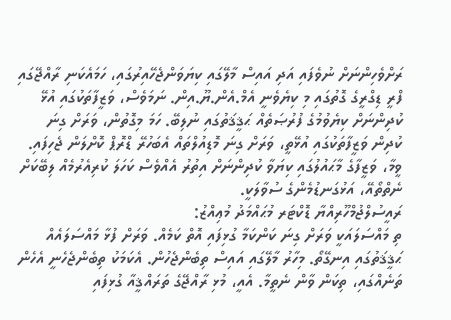ރަށްވެހިންނަށް ނުވެފައި އަދި އައިސް މާލޭގައި ކިޔަވަންޖެހޭއިރުގައި، ހަމައެކަނި ރާއްޖޭގައި ފްރީ ޑިގްރީގެ ގޮތުގައި މި ކިޔެވެނީ އެމް.އެން.ޔޫ.އިން. ނަމަވެސް، ވަޒީފާތަކުގައި އުޅޭ ކުދިންނަށް ކިޔެވުމުގެ ފުރުޞަތެއް ޙަޤީޤަތުގައި ނުލިބޭ. ހަމަ މިގޮތުން، ވަރަށް ގިނަ ކުދިން ވަޒީފާތަކުގައި އުޅޭތީ، ވަރަށް ގިނަ މޮޑިއުލްތައް އެބަހުރޭ ޑްރޮޕް ކޮށްލަން ޖެހިފައި. ވީމާ، ވަޒީފާގެ މާޙައުލުގައި ކިޔަވާ ކުދިންނަށް އިތުރު އެއްވެސް ކަހަލަ ކުރިއެރުމެއް ލިބޭކަށް ނެތްތޯއޭ، އަޅުގަނޑުމެންގެ ސުވާލަކީ.
ރައީސުލްޖުމްހޫރިއްޔާ ޑޮކްޓަރ މުޙައްމަދު މުޢިއްޒު:
ތި މައްސަލައަކީ ވަރަށް ގިނަ ކަންކަމާ ގުޅިފައި އޮތް ކަމެއް. ވަރަށް ފުޅާ މައްސަލައެއް ޙަޤީޤަތުގައި އިނގޭތޯ. މިހާރު މާލޭގައި އައިސް ތިބެންޖެހުން. އެކަމަކު ތިބެންޖެހެނީ އެހެން ތަނެއްގައި، ތިކަން ވާން ނެތީމާ. އެއީ، މުޅި ރާއްޖޭގެ ތަރައްޤީއާ ގުޅިފައި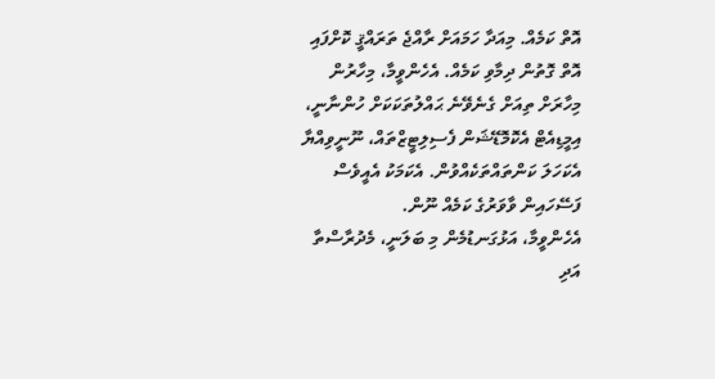އޮތް ކަމެއް. މިއަދާ ހަމައަށް ރާއްޖެ ތަރައްޤީ ކޮށްފައި އޮތް ގޮތުން ދިމާވި ކަމެއް. އެހެންވީމާ، މިހާރުން މިހާރަށް ތިއަށް ގެނެވޭނެ ޙައްލުތަކަކަށް ހުންނާނީ، އިމީޑިއެޓް އެކޮމޮޑޭޝަން ފެސިލިޓީޒްތައް، ނޫނީވިއްޔާ އެކަހަލަ ކަންތައްތަކެއްވުން. އެކަމަކު އެއީވެސް ފަސޭހައިން ވާވަރުގެ ކަމެއް ނޫން.
އެހެންވީމާ، އަޅުގަނޑުމެން މި ބަލަނީ، މެދުރާސްތާ އަދި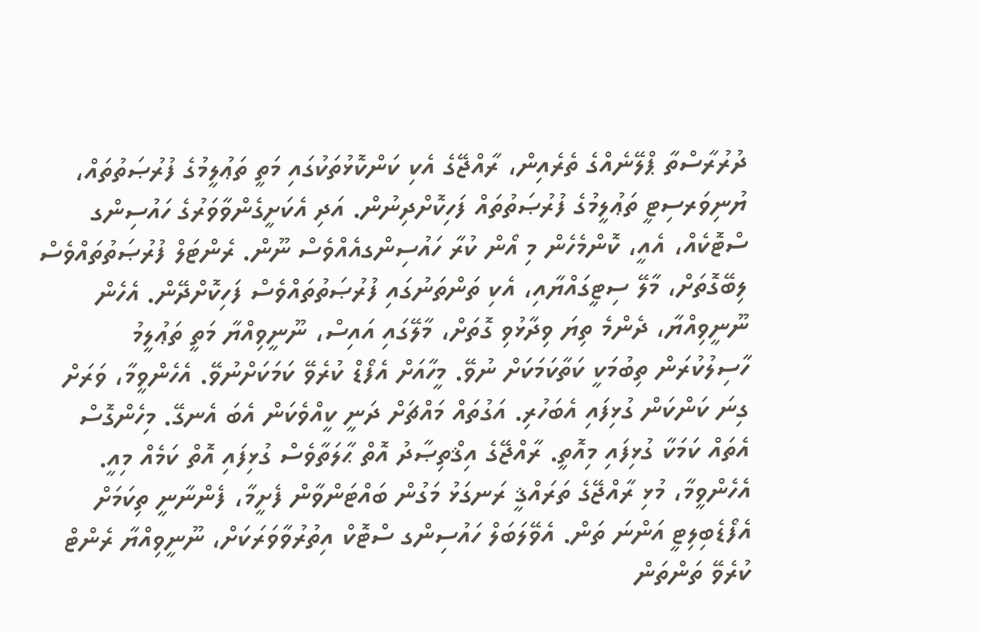ދުރުރާސްތާ ޕްލޭނެއްގެ ތެރެއިން، ރާއްޖޭގެ އެކި ކަންކޮޅުތަކުގައި މަތީ ތަޢުލީމުގެ ފުރުޞަތުތައް، ޔުނިވަރސިޓީ ތަޢުލީމުގެ ފުރުޞަތުތައް ފަހިކޮށްދިނުން. އަދި އެކަށީގެންވާވަރުގެ ހައުސިންގ ސްޓޮކެއް، އެއީ، ކޮންމެހެން މި އޯން ކުރާ ހައުސިންގއެއްވެސް ނޫން. ރެންޓަލް ފުރުޞަތުތައްވެސް ލިބޭގޮތަށް، މާލޭ ސިޓީގައްޔާއި، އެކި ތަންތަނުގައި ފުރުޞަތުތައްވެސް ފަހިކޮށްދޭން. އެހެން ނޫނީވިއްޔާ، ދެންމެ ތިޔަ ވިދާޅުވި ގޮތަށް، މާލޭގައި އައިސް، ނޫނީވިއްޔާ މަތީ ތަޢުލީމު ހާސިލުކުރަން ތިބުމަކީ ކަތާކަމަކަށް ނުވޭ. މީހާއަށް އެފޯޑް ކުރެވޭ ކަމަކަށްނުވޭ. އެހެންވީމާ، ވަރަށް ގިނަ ކަންކަން ގުޅިފައި އެބަހުރި. އަގުތައް މައްޗަށް ދަނީ ކީއްވެކަން އެބަ އެނގޭ. މިހެންގޮސް އެތައް ކަމަކާ ގުޅިފައި މިއޮތީ. ރާއްޖޭގެ އިޤްތިޞާދު އޮތް ޙާލަތާވެސް ގުޅިފައި އޮތް ކަމެއް މިއީ.
އެހެންވީމާ، މުޅި ރާއްޖޭގެ ތަރައްޤީ ރަނގަޅު މަގުން ބައްޓަންވާން ފެށީމާ، ފެންނާނީ ތިކަމަށް އެފޯޑެބިލިޓީ އަންނަ ތަން. އެވޭލަބަލް ހައުސިންގ ސްޓޮކް އިތުރުވާވަރަކަށް، ނޫނީވިއްޔާ ރެންޓް ކުރެވޭ ތަންތަން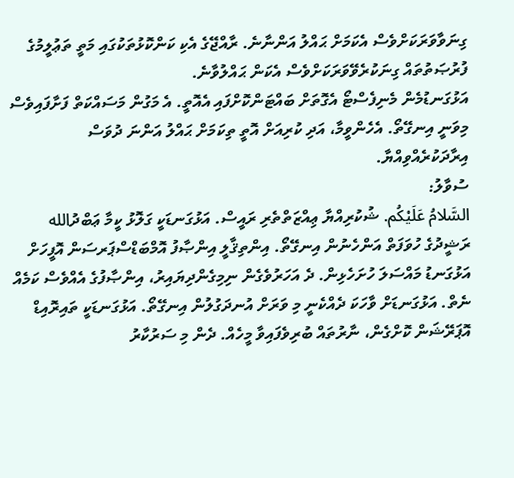ގިނަވާވަރަކަށްވެސް އެކަމަށް ޙައްލު އަންނާނެ. ރާއްޖޭގެ އެކި ކަންކޮޅުތަކުގައި މަތީ ތަޢުލީމުގެ ފުރުޞަތުތައް ގިނަކުރެވޭވަރަކަށްވެސް އެކަން ޙައްލުވާނެ.
އަޅުގަނޑުމެން މެނިފެސްޓޯ އެގޮތަށް ބައްޓަންކޮށްފައި އެއޮތީ. އެ މަގުން މަސައްކަތް ފަށާފައިވެސް މިވަނީ އިނގޭތޯ. އެހެންވީމާ، އަދި ކުރިއަށް އޮތީ ތިކަމަށް ޙައްލު އަންނަ ދުވަސް އިރާދަކުރެއްވިއްޔާ.
ސުވާލު:
السَّلامُ عَلَيْكُم. ޝުކުރިއްޔާ ޢިއްޒަތްތެރި ރައީސް. އަޅުގަނޑަކީ ގަލޮޅު ކީމާ ޢަބްދުالله ރަޝީދުގެ ހުވަފަތް އަންހެނުން އިނގޭތޯ. އިންތިޤާލީ އިންޞާފު އޮމްބަޑްސްޕަރސަން އޮފީހަށް އަޅުގަނޑު މައްސަލަ ހުށަހެޅިން. ދެ އަހަރުވެގެން ނިމިގެންދިޔައިރު، އިންޞާފުގެ އެއްވެސް ކަމެއް ނެތް. އަޅުގަނޑަށް ވާހަކަ ދެއްކެނީ މި ވަރަށް އުނދަގުލުން އިނގޭތޯ. އަޅުގަނޑަކީ ތައިރޮއިޑް އޮޕަރޭޝަން ކޮށްގެން، ނާރުތައް ބުރިވެފައިވާ މީހެއް. ދެން މި ސަރުކާރު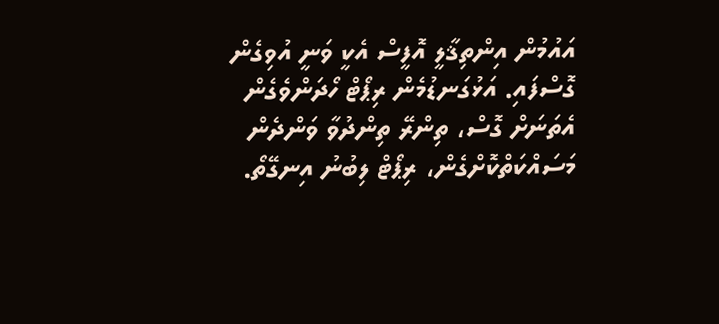އައުމުން އިންތިޤާލީ އޮފީސް އެކީ ވަނީ އުވިގެން ގޮސްފައި. އަޅުގަނޑުމެން ރިޕޯޓް ހޯދަންވެގެން އެތަނަށް ގޮސް، ތިންރޭ ތިންދުވާ ވަންދެން މަސައްކަތްކޮށްގެން، ރިޕޯޓް ލިބުނު އިނގޭތޯ.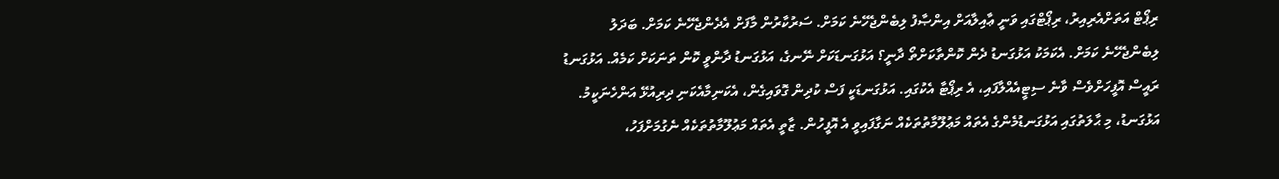ރިޕޯޓް އަތަށްއެރިއިރު، ރިޕޯޓްގައި ވަނީ ޢާއިލާއަށް އިންޞާފު ލިބެންޖެހޭނެ ކަމަށް. ސަރުކާރުން މާފަށް އެދެންޖެހޭނެ ކަމަށް. ބަދަލު ލިބެންޖެހޭނެ ކަމަށް. އެކަމަކު އަޅުގަނޑު ދެން ކޮންތާކަށްތޯ ދާނީ؟ އަޅުގަނޑަކަށް ނޭނގެ، އަޅުގަނޑު ދާންވީ ކޮން ތަނަކަށް ކަމެއް. އަޅުގަނޑު ރައީސް އޮފީހަށްވެސް ވާނެ ސިޓީއެއްލާފައި، އެ ރިޕޯޓާ އެކުގައި. އަޅުގަނޑަކީ ފަސް ކުދިން ގޮވައިގެން، އެކަނިމާއެކަނި ދިރިއުޅޭ އަންހެނަކީމު. އަޅުގަނޑު، މި ޙާލަތުގައި އަޅުގަނޑުމެންގެ އެތައް މަޢުލޫމާތުތަކެއް ނަގާފައިވީ އެ އޮފީހުން. ޒާތީ އެތައް މަޢުލޫމާތުތަކެއް ނެގުމަށްފަހު،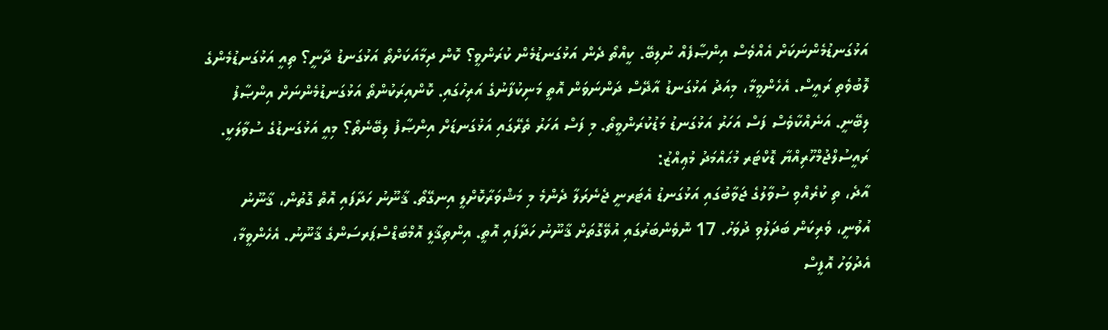އަޅުގަނޑުމެންނަކަށް އެއްވެސް އިންޞާފެއް ނުލިބޭ. ކީއްތޯ ދެން އަޅުގަނޑުމެން ކުރަންވީ؟ ކޮން ދިމާއަކަށްތޯ އަޅުގަނޑު ދާނީ؟ ތިއީ އަޅުގަނޑުމެންގެ ލޮބުވެތި ރައީސް. އެހެންވީމާ، މިއަދު އަޅުގަނޑު އާދޭސް ދަންނަވަން އޮތީ މަނިކުފާނުގެ އަރިހުގައި. ކޮންއިރަކުންތޯ އަޅުގަނޑުމެންނަށް އިންޞާފު ލިބޭނީ. އަނެއްކާވެސް ފަސް އަހަރު އަޅުގަނޑު މަޑުކުރަންވީތޯ. މި ފަސް އަހަރު ތެރޭގައި އަޅުގަނޑަށް އިންޞާފު ލިބޭނެތޯ؟ މިއީ އަޅުގަނޑުގެ ސުވާލަކީ.
ރައީސުލްޖުމްހޫރިއްޔާ ޑޮކްޓަރ މުޙައްމަދު މުޢިއްޒު:
އާދެ، ތި ކުރެއްވި ސުވާލުގެ ޖަވާބުގައި އަޅުގަނޑު އެޓަރނީ ޖެނެރަލާ ދެންމެ މި މަޝްވަރާކޮށްލީ އިނގޭތޯ. ޤާނޫނު ހަދާފައި އޮތް ގޮތުން، ޤާނޫނު އުވުނީ، ވެރިކަން ބަދަލުވި ދުވަހު. 17 ނޮވެންބަރުގައި އުވޭގޮތަށް ޤާނޫނު ހަދާފައި އޮތީ. އިންތިޤާލީ އޮމްބަޑްސްޕަރސަންގެ ޤާނޫނު. އެހެންވީމާ، އެދުވަހު އޮފީސް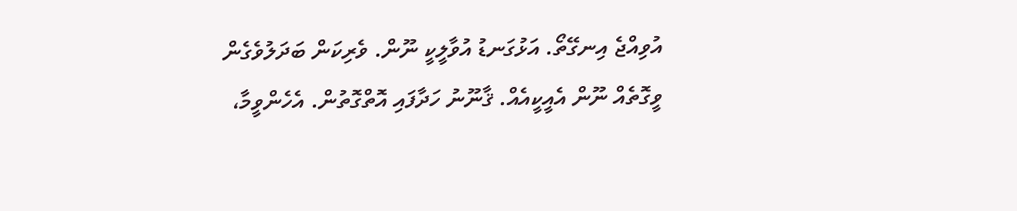އުވިއްޖެ އިނގޭތޯ. އަޅުގަނޑު އުވާލީކީ ނޫން. ވެރިކަން ބަދަލުވެގެން ވީގޮތެއް ނޫން އެއީކީއެއް. ޤާނޫނު ހަދާފައި އޮތްގޮތުން. އެހެންވީމާ،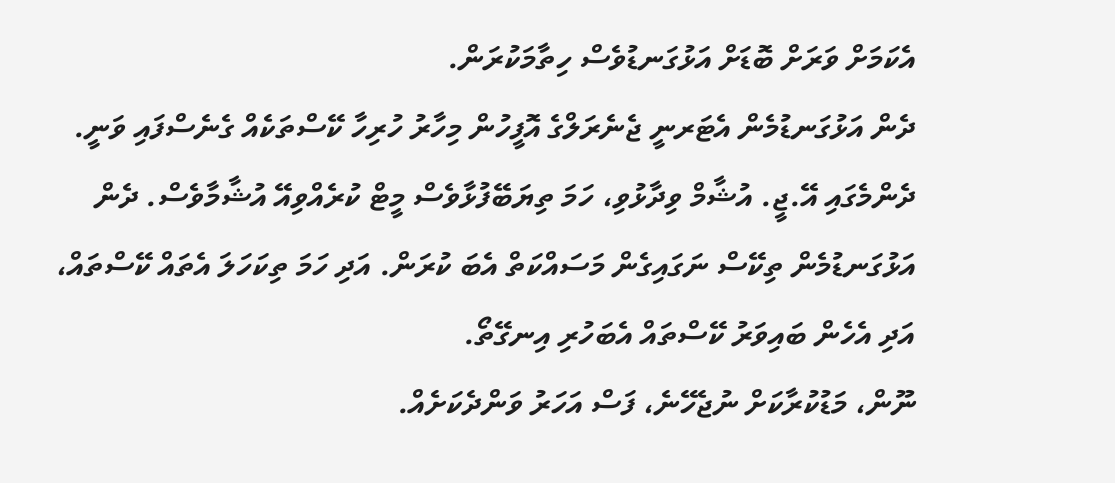އެކަމަށް ވަރަށް ބޮޑަށް އަޅުގަނޑުވެސް ހިތާމަކުރަން.
ދެން އަޅުގަނޑުމެން އެޓަރނީ ޖެނެރަލްގެ އޮފީހުން މިހާރު ހުރިހާ ކޭސްތަކެއް ގެނެސްފައި ވަނީ. ދެންމެގައި އޭ.ޖީ. އުޝާމް ވިދާޅުވި، ހަމަ ތިޔަބޭފުޅާވެސް މީޓް ކުރެއްވިއޭ އުޝާމާވެސް. ދެން އަޅުގަނޑުމެން ތިކޭސް ނަގައިގެން މަސައްކަތް އެބަ ކުރަން. އަދި ހަމަ ތިކަހަލަ އެތައް ކޭސްތައް، އަދި އެހެން ބައިވަރު ކޭސްތައް އެބަހުރި އިނގޭތޯ.
ނޫން، މަޑުކުރާކަށް ނުޖެހޭނެ، ފަސް އަހަރު ވަންދެކަށެއް.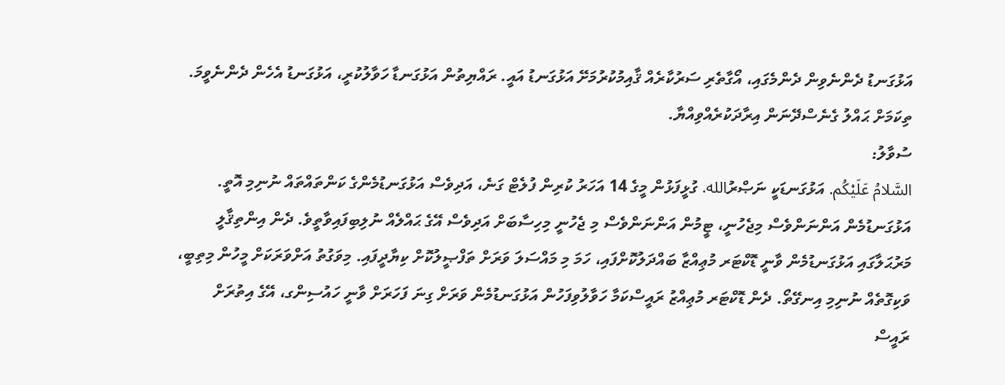އަޅުގަނޑު ދެންނެވިން ދެންމެގައި، އޯގާތެރި ސަރުކާރެއް ޤާއިމުކުރުމަށޭ އަޅުގަނޑު އައީ. ރައްޔިތުން އަޅުގަނޑާ ހަވާލުކުރީ، އަޅުގަނޑު އެހެން ދެންނެވީމަ. ތިކަމަށް ޙައްލު ގެނެސްދޭނަން އިރާދަކުރެއްވިއްޔާ.
ސުވާލު:
السَّلامُ عَلَيْكُم. އަޅުގަނޑަކީ ނަޞްރުالله. ގުޅީފަޅުން މީގެ 14 އަހަރު ކުރިން ފުލެޓް ގަނެ، އަދިވެސް އަޅުގަނޑުމެންގެ ކަންތައްތައް ނުނިމި އޮތީ. އަޅުގަނޑުމެން އަންނަންވެސް މިޖެހުނީ، ޓީމުން އަންނަންވެސް މި ޖެހުނީ މިހިސާބަށް އަދިވެސް އޭގެ ޙައްލެއް ނުލިބިފައިވާތީވެ. ދެން އިންތިޤާލީ މަރުޙަލާގައި އަޅުގަނޑުމެން ވާނީ ޑޮކްޓަރ މުޢިއްޒާ ބައްދަލުކޮށްފައި، ހަމަ މި މައްސަލަ ވަރަށް ތަފްޞީލުކޮށް ކިޔާދީފައި. މިވަގުތު އަށްވަރަކަށް މީހުން މިތިބީ، ވަކިގޮތެއް ނުނިމި އިނގޭތޯ. ދެން ޑޮކްޓަރ މުޢިއްޒު ރައީސްކަމާ ހަވާލުވިފަހުން އަޅުގަނޑުމެން ވަރަށް ގިނަ ފަހަރަށް ވާނީ ހައުސިންގ، އޭގެ އިތުރަށް ރައީސް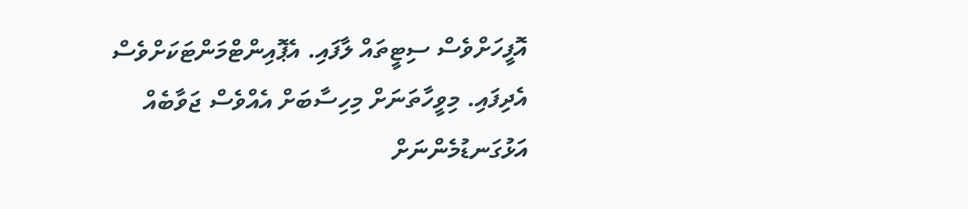އޮފީހަށްވެސް ސިޓީތައް ލާފައި. އެޕޮއިންޓްމަންޓަކަށްވެސް އެދިފައި. މިވީހާތަނަށް މިހިސާބަށް އެއްވެސް ޖަވާބެއް އަޅުގަނޑުމެންނަށް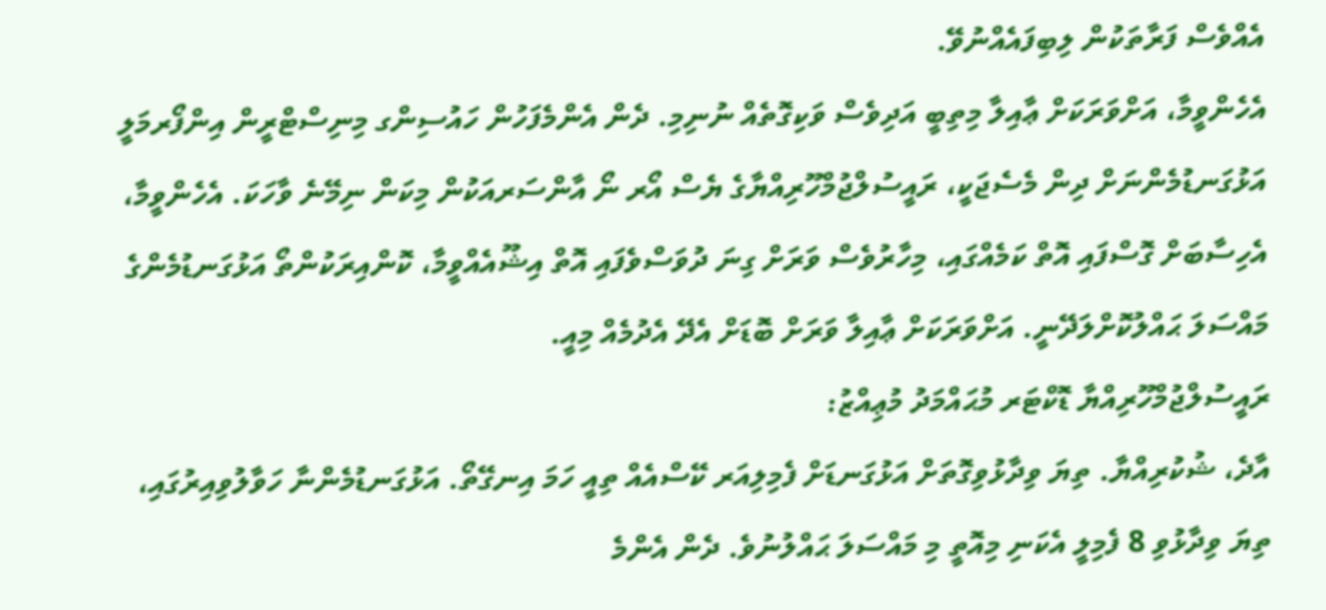އެއްވެސް ފަރާތަކުން ލިބިފައެއްނުވޭ.
އެހެންވީމާ، އަށްވަރަކަށް ޢާއިލާ މިތިބީ އަދިވެސް ވަކިގޮތެއް ނުނިމި. ދެން އެންމެފަހުން ހައުސިންގ މިނިސްޓްރީން އިންފޯރމަލީ އަޅުގަނޑުމެންނަށް ދިން މެސެޖަކީ، ރައީސުލްޖުމްހޫރިއްޔާގެ ޔެސް އޯރ ނޯ އާންސަރއަކުން މިކަން ނިމޭނެ ވާހަކަ. އެހެންވީމާ، އެހިސާބަށް ގޮސްފައި އޮތް ކަމެއްގައި، މިހާރުވެސް ވަރަށް ގިނަ ދުވަސްވެފައި އޮތް އިޝޫއެއްވީމާ، ކޮންއިރަކުންތޯ އަޅުގަނޑުމެންގެ މައްސަލަ ޙައްލުކޮށްލަދޭނީ. އަށްވަރަކަށް ޢާއިލާ ވަރަށް ބޮޑަށް އެދޭ އެދުމެއް މިއީ.
ރައީސުލްޖުމްހޫރިއްޔާ ޑޮކްޓަރ މުޙައްމަދު މުޢިއްޒު:
އާދެ، ޝުކުރިއްޔާ. ތިޔަ ވިދާޅުވިގޮތަށް އަޅުގަނޑަށް ފެމިލިއަރ ކޭސްއެއް ތިއީ ހަމަ އިނގޭތޯ. އަޅުގަނޑުމެންނާ ހަވާލުވިއިރުގައި، ތިޔަ ވިދާޅުވި 8 ފެމިލީ އެކަނި މިއޮތީ މި މައްސަލަ ޙައްލުނުވެ. ދެން އެންމެ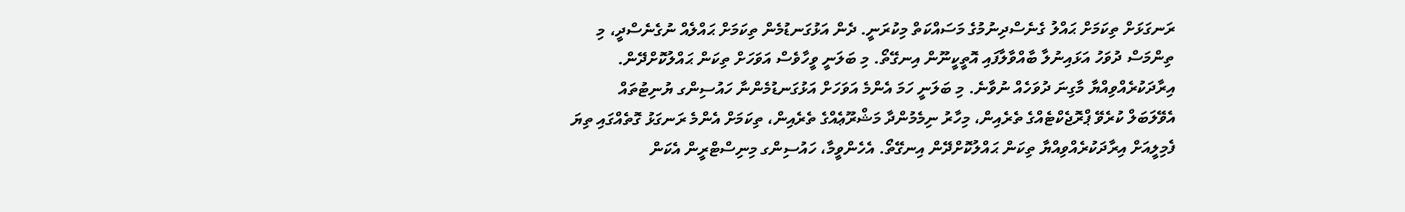ރަނގަޅަށް ތިކަމަށް ޙައްލު ގެނެސްދިނުމުގެ މަސައްކަތް މިކުރަނީ. ދެން އަޅުގަނޑުމެން ތިކަމަށް ޙައްލެއް ނުގެނެސްދީ، މި ތިންމަސް ދުވަހު އަޅައިނުލާ ބާއްވާލާފައި އޮތީކީނޫން އިނގޭތޯ. މި ބަލަނީ ވީހާވެސް އަވަހަށް ތިކަން ޙައްލުކޮށްދޭން. އިރާދަކުރެއްވިއްޔާ މާގިނަ ދުވަހެއް ނުވާނެ. މި ބަލަނީ ހަމަ އެންމެ އަވަހަށް އަޅުގަނޑުމެންނާ ހައުސިންގ ޔުނިޓުތައް އެވޭލަބަލް ކުރެވޭ ޕްރޮޖެކްޓެއްގެ ތެރެއިން، މިހާރު ނިމެމުންދާ މަޝްރޫޢެއްގެ ތެރެއިން، ތިކަމަށް އެންމެ ރަނގަޅު ގޮތެއްގައި ތިޔަ ފެމިލީއަށް އިރާދަކުރެއްވިއްޔާ ތިކަން ޙައްލުކޮށްދޭން އިނގޭތޯ. އެހެންވީމާ، ހައުސިންގ މިނިސްޓްރީން އެކަން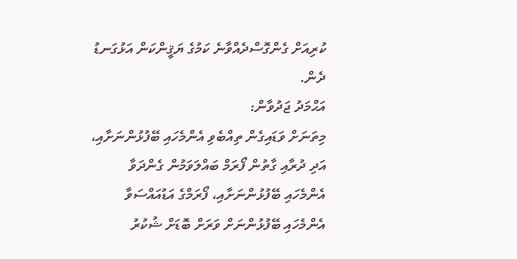ކުރިއަށް ގެންގޮސްދެއްވާނެ ކަމުގެ ޔަޤީންކަން އަޅުގަނޑު ދެން.
އަޙްމަދު ޖަދުވާން:
މިތަނަށް ވަޑައިގެން ތިއްބެވި އެންމެހައި ބޭފުޅުންނަށާއި، އަދި ދުރާއި ގާތުން ފޯރަމް ބައްލަވަމުން ގެންދަވާ އެންމެހައި ބޭފުޅުންނަށާއި، ފޯރަމްގެ އަޑުއައްސަވާ އެންމެހައި ބޭފުޅުންނަށް ވަރަށް ބޮޑަށް ޝުކުރު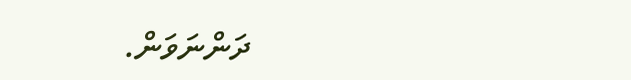ދަންނަވަން.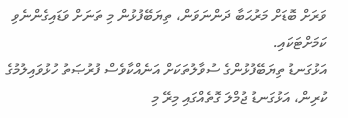ވަރަށް ބޮޑަށް މަރުޙަބާ ދަންނަވަން، ތިޔަބޭފުޅުން މި ތަނަށް ވަޑައިގެންނެވި ކަމަށްޓަކައި.
އަޅުގަނޑު ތިޔަބޭފުޅުންގެ ސުވާލުތަކަށް އަނެއްކާވެސް ފުރުޞަތު ހުޅުވައިލުމުގެ ކުރިން، އަޅުގަނޑު ޖުމްލަ ގޮތެއްގައި މިރޭ މި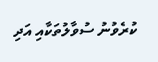ކުރެވުނު ސުވާލުތަކާއި އަދި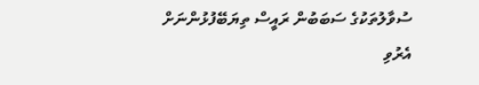ސުވާލުތަކުގެ ސަބަބުން ރައީސް ތިޔަބޭފުޅުންނަށް އެރުވި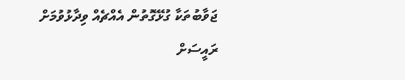ޖަވާބުތަކާ ގުޅޭގޮތުން އެއްޗެއް ވިދާޅުވުމަށް ރައީސަށް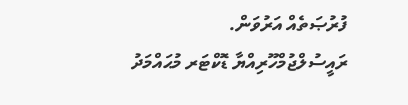ފުރުޞަތެއް އަރުވަން.
ރައީސުލްޖުމްހޫރިއްޔާ ޑޮކްޓަރ މުޙައްމަދު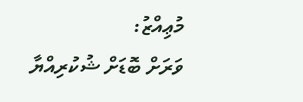މުޢިއްޒު:
ވަރަށް ބޮޑަށް ޝުކުރިއްޔާ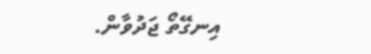އިނގޭތޯ ޖަދުވާން.